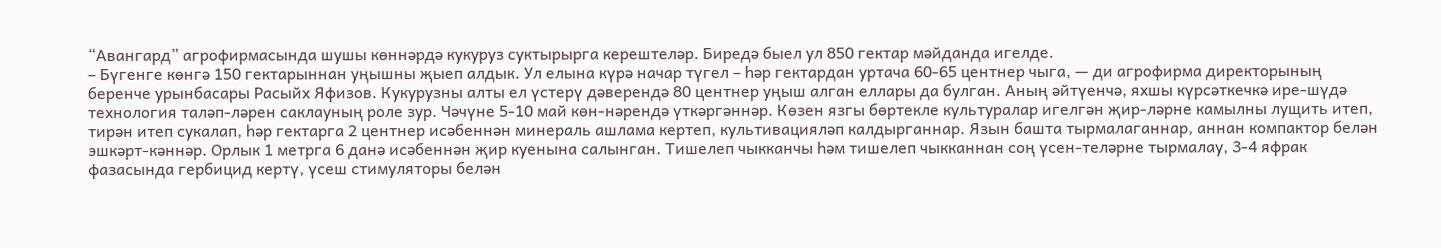“Авангард” агрофирмасында шушы көннәрдә кукуруз суктырырга керештеләр. Биредә быел ул 850 гектар мәйданда игелде.
– Бүгенге көнгә 150 гектарыннан уңышны җыеп алдык. Ул елына күрә начар түгел – һәр гектардан уртача 60-65 центнер чыга, — ди агрофирма директорының беренче урынбасары Расыйх Яфизов. Кукурузны алты ел үстерү дәверендә 80 центнер уңыш алган еллары да булган. Аның әйтүенчә, яхшы күрсәткечкә ире-шүдә технология таләп-ләрен саклауның роле зур. Чәчүне 5-10 май көн-нәрендә үткәргәннәр. Көзен язгы бөртекле культуралар игелгән җир-ләрне камылны лущить итеп, тирән итеп сукалап, һәр гектарга 2 центнер исәбеннән минераль ашлама кертеп, культивацияләп калдырганнар. Язын башта тырмалаганнар, аннан компактор белән эшкәрт-кәннәр. Орлык 1 метрга 6 данә исәбеннән җир куенына салынган. Тишелеп чыкканчы һәм тишелеп чыкканнан соң үсен-теләрне тырмалау, 3-4 яфрак фазасында гербицид кертү, үсеш стимуляторы белән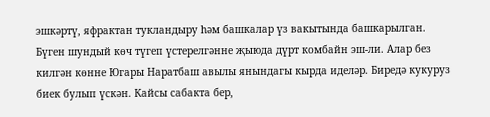эшкәртү, яфрактан тукландыру һәм башкалар үз вакытында башкарылган. Бүген шундый көч түгеп үстерелгәнне җыюда дүрт комбайн эш-ли. Алар без килгән көнне Югары Наратбаш авылы янындагы кырда иделәр. Биредә кукуруз биек булып үскән. Кайсы сабакта бер,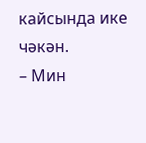кайсында ике чәкән.
– Мин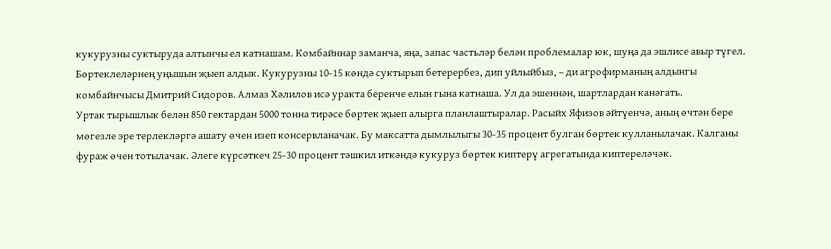кукурузны суктыруда алтынчы ел катнашам. Комбайннар заманча, яңа, запас частьләр белән проблемалар юк, шуңа да эшлисе авыр түгел. Бөртеклеләрнең уңышын җыеп алдык. Кукурузны 10-15 көндә суктырып бетерербез, дип уйлыйбыз, – ди агрофирманың алдынгы комбайнчысы Дмитрий Сидоров. Алмаз Хәлилов исә уракта беренче елын гына катнаша. Ул да эшеннән, шартлардан канәгать.
Уртак тырышлык белән 850 гектардан 5000 тонна тирәсе бөртек җыеп алырга планлаштыралар. Расыйх Яфизов әйтүенчә, аның өчтән бере мөгезле эре терлекләргә ашату өчен изеп консервланачак. Бу максатта дымлылыгы 30-35 процент булган бөртек кулланылачак. Калганы фураж өчен тотылачак. Әлеге күрсәткеч 25-30 процент тәшкил иткәндә кукуруз бөртек киптерү агрегатында киптереләчәк.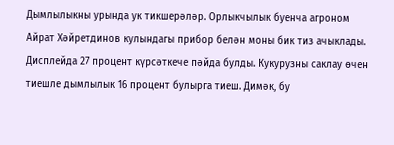Дымлылыкны урында ук тикшерәләр. Орлыкчылык буенча агроном Айрат Хәйретдинов кулындагы прибор белән моны бик тиз ачыклады. Дисплейда 27 процент күрсәткече пәйда булды. Кукурузны саклау өчен тиешле дымлылык 16 процент булырга тиеш. Димәк, бу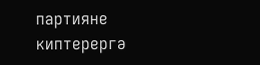партияне киптерергә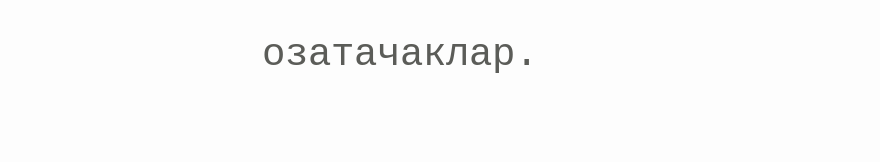озатачаклар.